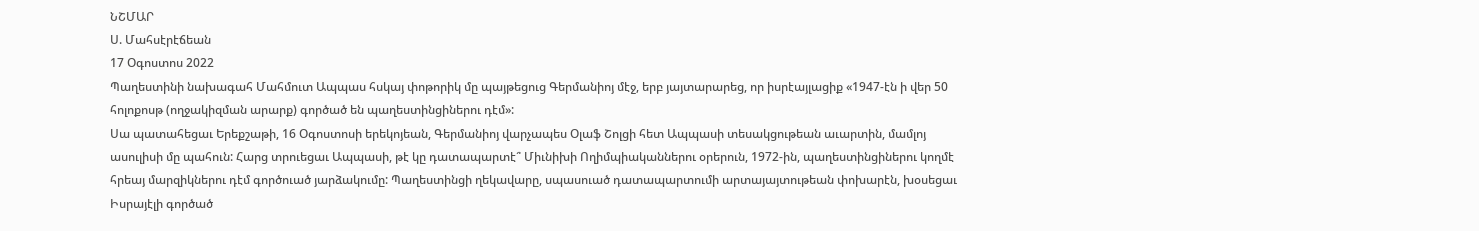ՆՇՄԱՐ
Ս. Մահսէրէճեան
17 Օգոստոս 2022
Պաղեստինի նախագահ Մահմուտ Ապպաս հսկայ փոթորիկ մը պայթեցուց Գերմանիոյ մէջ, երբ յայտարարեց, որ իսրէայլացիք «1947-էն ի վեր 50 հոլոքոսթ (ողջակիզման արարք) գործած են պաղեստինցիներու դէմ»:
Սա պատահեցաւ Երեքշաթի, 16 Օգոստոսի երեկոյեան, Գերմանիոյ վարչապես Օլաֆ Շոլցի հետ Ապպասի տեսակցութեան աւարտին, մամլոյ ասուլիսի մը պահուն: Հարց տրուեցաւ Ապպասի, թէ կը դատապարտէ՞ Միւնիխի Ողիմպիականներու օրերուն, 1972-ին, պաղեստինցիներու կողմէ հրեայ մարզիկներու դէմ գործուած յարձակումը: Պաղեստինցի ղեկավարը, սպասուած դատապարտումի արտայայտութեան փոխարէն, խօսեցաւ Իսրայէլի գործած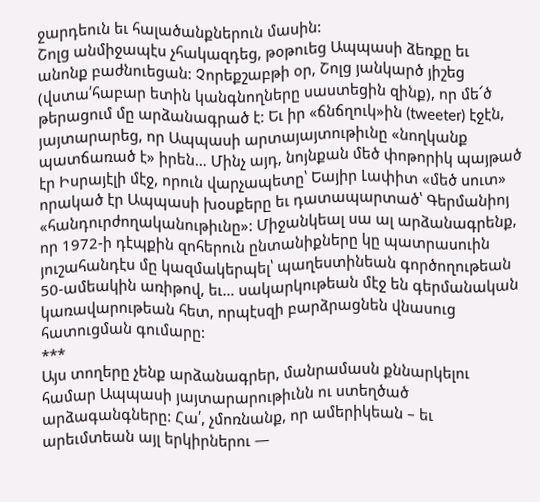ջարդեուն եւ հալածանքներուն մասին:
Շոլց անմիջապէս չհակազդեց, թօթուեց Ապպասի ձեռքը եւ անոնք բաժնուեցան: Չորեքշաբթի օր, Շոլց յանկարծ յիշեց (վստա՛հաբար ետին կանգնողները սաստեցին զինք), որ մե՜ծ թերացում մը արձանագրած է: Եւ իր «ճնճղուկ»ին (tweeter) էջէն, յայտարարեց, որ Ապպասի արտայայտութիւնը «նողկանք պատճառած է» իրեն… Մինչ այդ, նոյնքան մեծ փոթորիկ պայթած էր Իսրայէլի մէջ, որուն վարչապետը՝ Եայիր Լափիտ «մեծ սուտ» որակած էր Ապպասի խօսքերը եւ դատապարտած՝ Գերմանիոյ «հանդուրժողականութիւնը»: Միջանկեալ սա ալ արձանագրենք, որ 1972-ի դէպքին զոհերուն ընտանիքները կը պատրասուին յուշահանդէս մը կազմակերպել՝ պաղեստինեան գործողութեան 50-ամեակին առիթով, եւ… սակարկութեան մէջ են գերմանական կառավարութեան հետ, որպէսզի բարձրացնեն վնասուց հատուցման գումարը:
***
Այս տողերը չենք արձանագրեր, մանրամասն քննարկելու համար Ապպասի յայտարարութիւնն ու ստեղծած արձագանգները: Հա՛, չմոռնանք, որ ամերիկեան – եւ արեւմտեան այլ երկիրներու —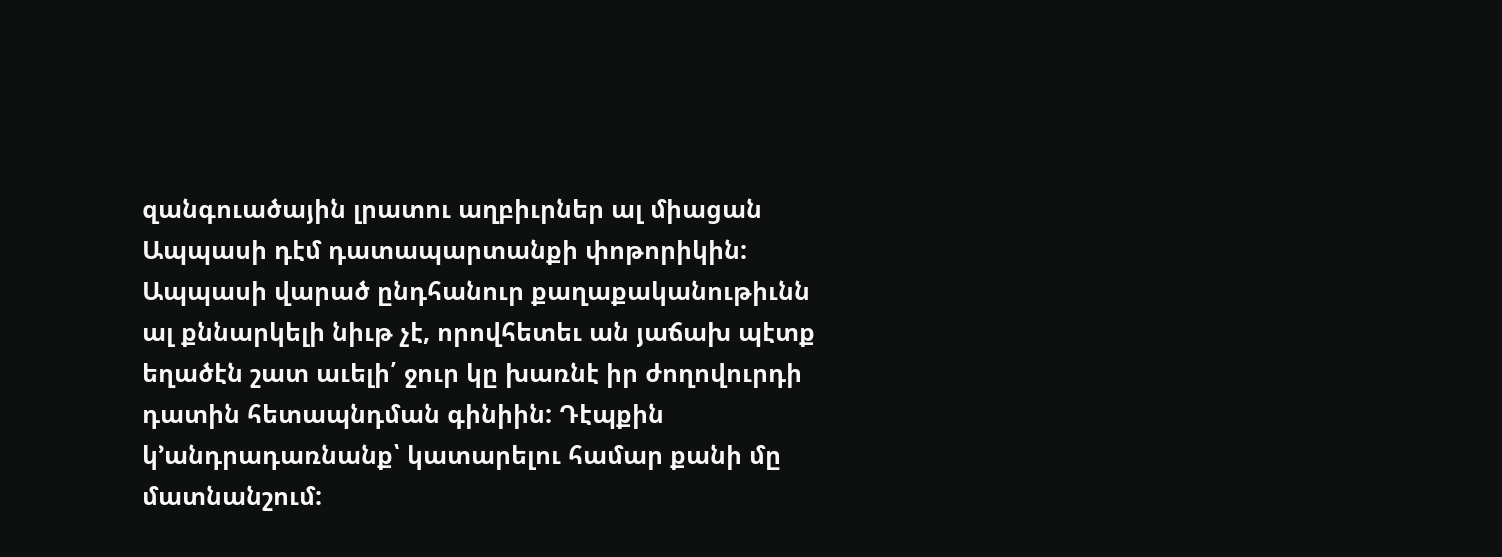զանգուածային լրատու աղբիւրներ ալ միացան Ապպասի դէմ դատապարտանքի փոթորիկին: Ապպասի վարած ընդհանուր քաղաքականութիւնն ալ քննարկելի նիւթ չէ, որովհետեւ ան յաճախ պէտք եղածէն շատ աւելի՛ ջուր կը խառնէ իր ժողովուրդի դատին հետապնդման գինիին: Դէպքին կ’անդրադառնանք՝ կատարելու համար քանի մը մատնանշում: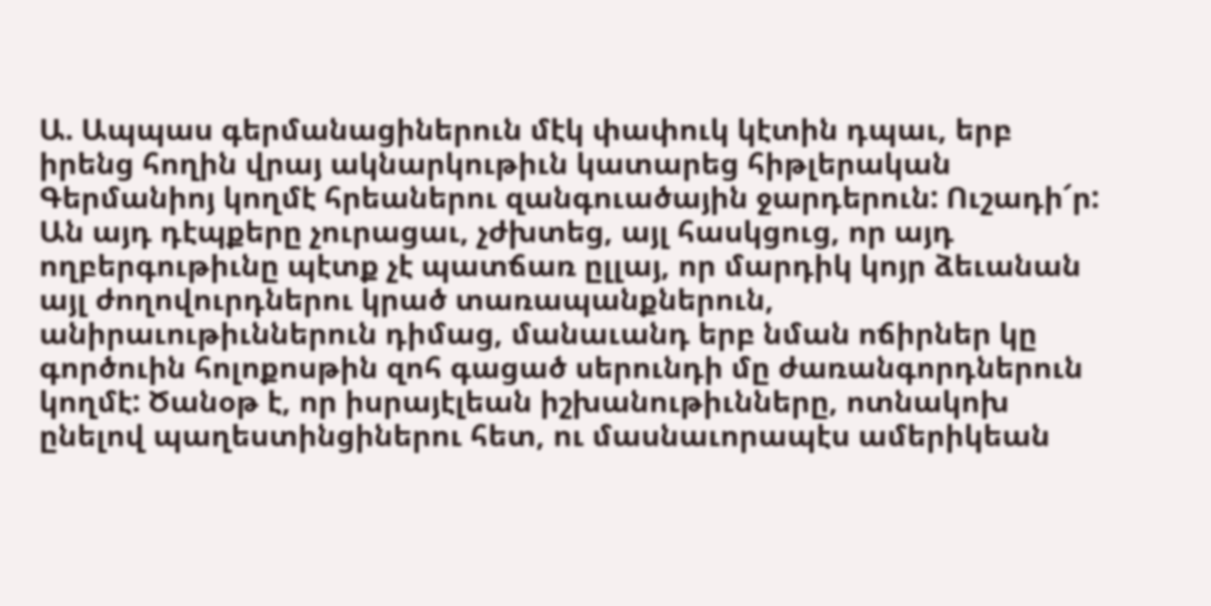Ա. Ապպաս գերմանացիներուն մէկ փափուկ կէտին դպաւ, երբ իրենց հողին վրայ ակնարկութիւն կատարեց հիթլերական Գերմանիոյ կողմէ հրեաներու զանգուածային ջարդերուն: Ուշադի՜ր: Ան այդ դէպքերը չուրացաւ, չժխտեց, այլ հասկցուց, որ այդ ողբերգութիւնը պէտք չէ պատճառ ըլլայ, որ մարդիկ կոյր ձեւանան այլ ժողովուրդներու կրած տառապանքներուն, անիրաւութիւններուն դիմաց, մանաւանդ երբ նման ոճիրներ կը գործուին հոլոքոսթին զոհ գացած սերունդի մը ժառանգորդներուն կողմէ: Ծանօթ է, որ իսրայէլեան իշխանութիւնները, ոտնակոխ ընելով պաղեստինցիներու հետ, ու մասնաւորապէս ամերիկեան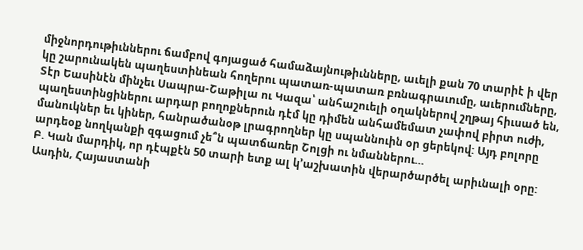միջնորդութիւններու ճամբով գոյացած համաձայնութիւնները, աւելի քան 70 տարիէ ի վեր կը շարունակեն պաղեստինեան հողերու պատառ-պատառ բռնագրաւումը, աւերումները, Տէր Եասինէն մինչեւ Սապրա-Շաթիլա ու Կազա՝ անհաշուելի օղակներով շղթայ հիւսած են, պաղեստինցիներու արդար բողոքներուն դէմ կը դիմեն անհամեմատ չափով բիրտ ուժի, մանուկներ եւ կիներ, հանրածանօթ լրագրողներ կը սպաննուին օր ցերեկով: Այդ բոլորը արդեօք նողկանքի զգացում չե՞ն պատճառեր Շոլցի ու նմաններու…
Բ. Կան մարդիկ, որ դէպքէն 50 տարի ետք ալ կ’աշխատին վերարծարծել արիւնալի օրը: Ասդին, Հայաստանի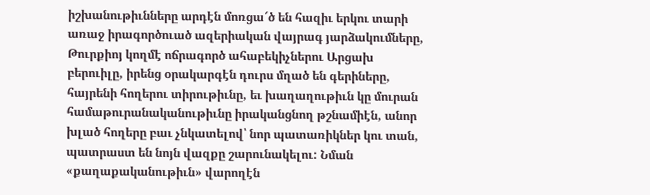իշխանութիւնները արդէն մոռցա՜ծ են հազիւ երկու տարի առաջ իրագործուած ազերիական վայրագ յարձակումները, Թուրքիոյ կողմէ ոճրագործ ահաբեկիչներու Արցախ բերուիլը, իրենց օրակարգէն դուրս մղած են գերիները, հայրենի հողերու տիրութիւնը, եւ խաղաղութիւն կը մուրան համաթուրանականութիւնը իրականցնող թշնամիէն, անոր խլած հողերը բաւ չնկատելով՝ նոր պատառիկներ կու տան, պատրաստ են նոյն վազքը շարունակելու: Նման «քաղաքականութիւն» վարողէն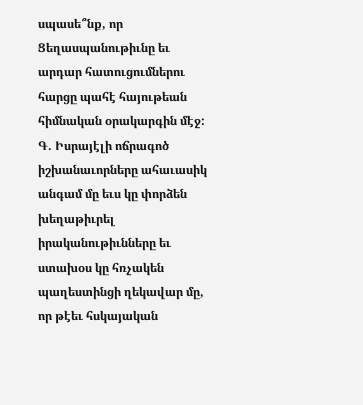սպասե՞նք, որ Ցեղասպանութիւնը եւ արդար հատուցումներու հարցը պահէ հայութեան հիմնական օրակարգին մէջ:
Գ. Իսրայէլի ոճրագոծ իշխանաւորները ահաւասիկ անգամ մը եւս կը փորձեն խեղաթիւրել իրականութիւնները եւ ստախօս կը հռչակեն պաղեստինցի ղեկավար մը, որ թէեւ հսկայական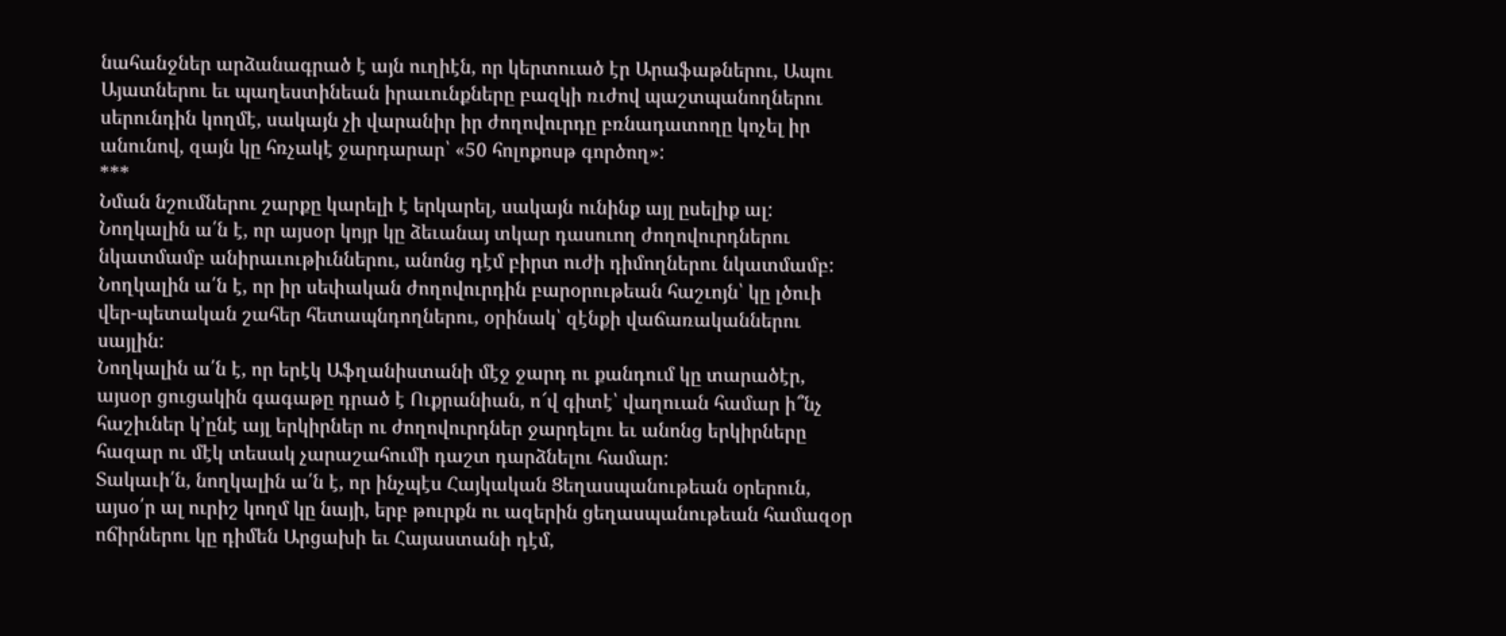նահանջներ արձանագրած է այն ուղիէն, որ կերտուած էր Արաֆաթներու, Ապու Այատներու եւ պաղեստինեան իրաւունքները բազկի ռւժով պաշտպանողներու սերունդին կողմէ, սակայն չի վարանիր իր ժողովուրդը բռնադատողը կոչել իր անունով, զայն կը հռչակէ ջարդարար՝ «50 հոլոքոսթ գործող»:
***
Նման նշումներու շարքը կարելի է երկարել, սակայն ունինք այլ ըսելիք ալ:
Նողկալին ա՛ն է, որ այսօր կոյր կը ձեւանայ տկար դասուող ժողովուրդներու նկատմամբ անիրաւութիւններու, անոնց դէմ բիրտ ուժի դիմողներու նկատմամբ:
Նողկալին ա՛ն է, որ իր սեփական ժողովուրդին բարօրութեան հաշւոյն՝ կը լծուի վեր-պետական շահեր հետապնդողներու, օրինակ՝ զէնքի վաճառականներու սայլին:
Նողկալին ա՛ն է, որ երէկ Աֆղանիստանի մէջ ջարդ ու քանդում կը տարածէր, այսօր ցուցակին գագաթը դրած է Ուքրանիան, ո՜վ գիտէ՝ վաղուան համար ի՞նչ հաշիւներ կ’ընէ այլ երկիրներ ու ժողովուրդներ ջարդելու եւ անոնց երկիրները հազար ու մէկ տեսակ չարաշահումի դաշտ դարձնելու համար:
Տակաւի՛ն, նողկալին ա՛ն է, որ ինչպէս Հայկական Ցեղասպանութեան օրերուն, այսօ՛ր ալ ուրիշ կողմ կը նայի, երբ թուրքն ու ազերին ցեղասպանութեան համազօր ոճիրներու կը դիմեն Արցախի եւ Հայաստանի դէմ,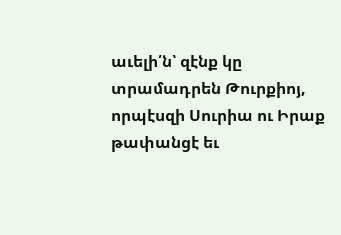աւելի՛ն՝ զէնք կը տրամադրեն Թուրքիոյ, որպէսզի Սուրիա ու Իրաք թափանցէ եւ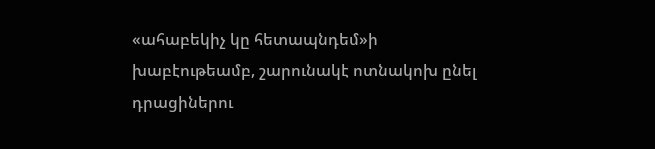«ահաբեկիչ կը հետապնդեմ»ի խաբէութեամբ, շարունակէ ոտնակոխ ընել դրացիներու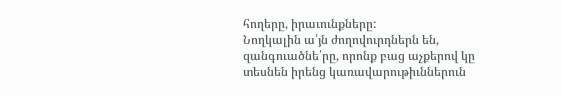հողերը, իրաւունքները:
Նողկալին ա՛յն ժողովուրդներն են, զանգուածնե՛րը, որոնք բաց աչքերով կը տեսնեն իրենց կառավարութիւններուն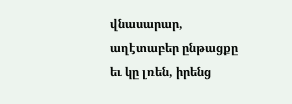վնասարար, աղէտաբեր ընթացքը եւ կը լռեն, իրենց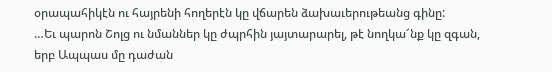օրապահիկէն ու հայրենի հողերէն կը վճարեն ձախաւերութեանց գինը:
…Եւ պարոն Շոլց ու նմաններ կը ժպրհին յայտարարել, թէ նողկա՜նք կը զգան, երբ Ապպաս մը դաժան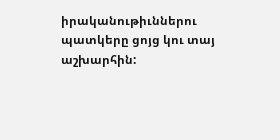իրականութիւններու պատկերը ցոյց կու տայ աշխարհին: